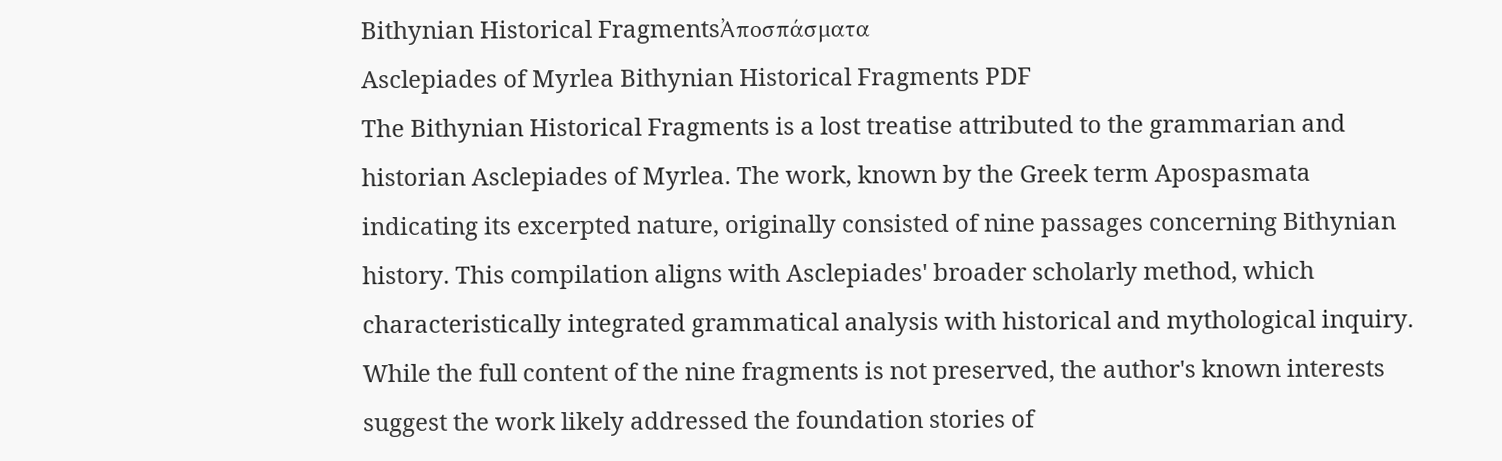Bithynian Historical FragmentsἈποσπάσματα
Asclepiades of Myrlea Bithynian Historical Fragments PDF
The Bithynian Historical Fragments is a lost treatise attributed to the grammarian and historian Asclepiades of Myrlea. The work, known by the Greek term Apospasmata indicating its excerpted nature, originally consisted of nine passages concerning Bithynian history. This compilation aligns with Asclepiades' broader scholarly method, which characteristically integrated grammatical analysis with historical and mythological inquiry. While the full content of the nine fragments is not preserved, the author's known interests suggest the work likely addressed the foundation stories of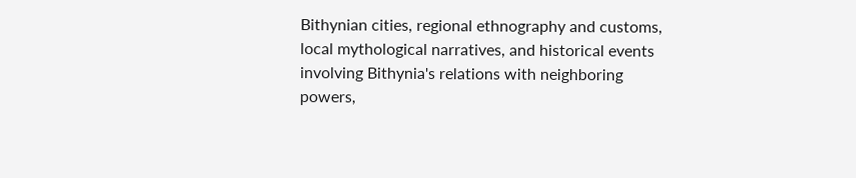Bithynian cities, regional ethnography and customs, local mythological narratives, and historical events involving Bithynia's relations with neighboring powers,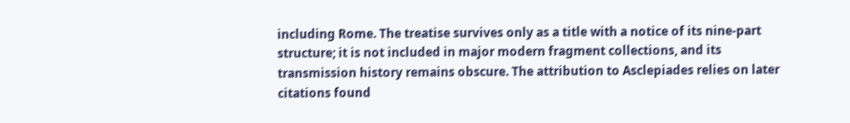including Rome. The treatise survives only as a title with a notice of its nine-part structure; it is not included in major modern fragment collections, and its transmission history remains obscure. The attribution to Asclepiades relies on later citations found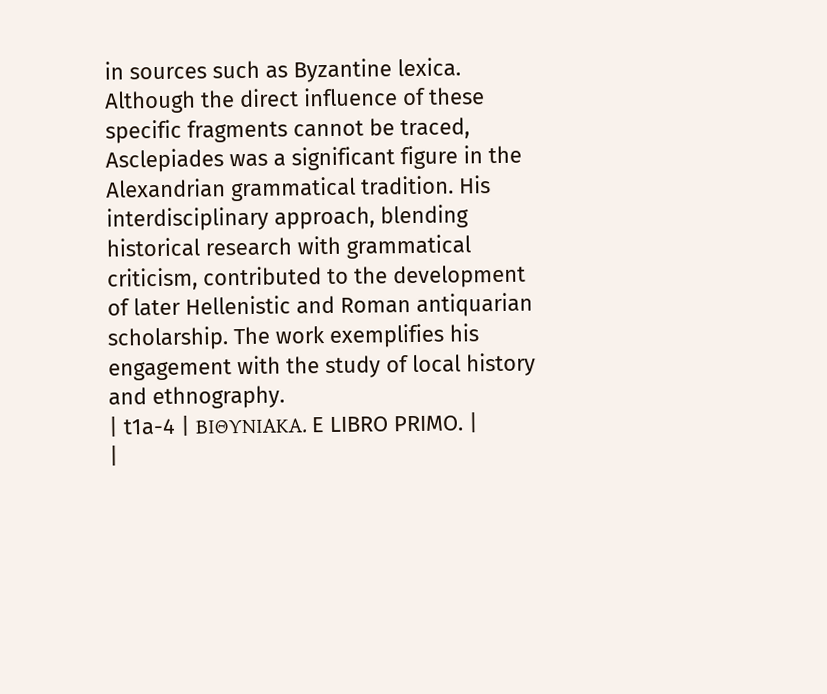in sources such as Byzantine lexica. Although the direct influence of these specific fragments cannot be traced, Asclepiades was a significant figure in the Alexandrian grammatical tradition. His interdisciplinary approach, blending historical research with grammatical criticism, contributed to the development of later Hellenistic and Roman antiquarian scholarship. The work exemplifies his engagement with the study of local history and ethnography.
| t1a-4 | ΒΙΘΥΝΙΑΚΑ. E LIBRO PRIMO. |
|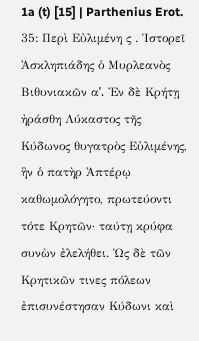1a (t) [15] | Parthenius Erot. 35: Περὶ Εὐλιμένη ς . Ἱστορεῖ Ἀσκληπιάδης ὁ Μυρλεανὸς Βιθυνιακῶν αʹ. Ἐν δὲ Κρήτῃ ἠράσθη Λύκαστος τῆς Κύδωνος θυγατρὸς Εὐλιμένης, ἣν ὁ πατὴρ Ἀπτέρῳ καθωμολόγητο, πρωτεύοντι τότε Κρητῶν· ταύτῃ κρύφα συνὼν ἐλελήθει. Ὡς δὲ τῶν Κρητικῶν τινες πόλεων ἐπισυνέστησαν Κύδωνι καὶ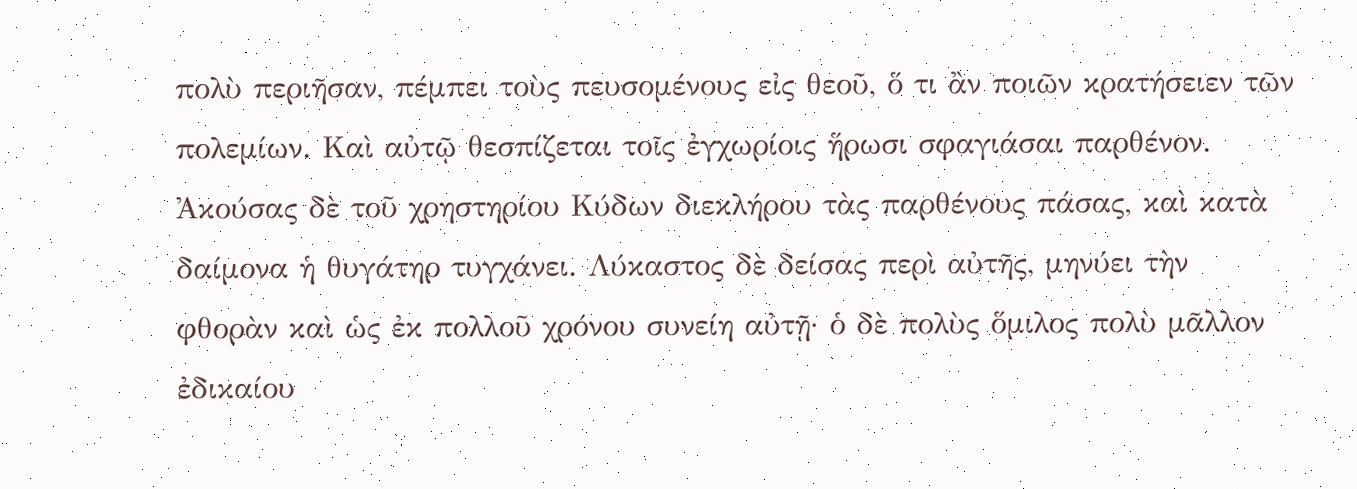πολὺ περιῆσαν, πέμπει τοὺς πευσομένους εἰς θεοῦ, ὅ τι ἂν ποιῶν κρατήσειεν τῶν πολεμίων. Καὶ αὐτῷ θεσπίζεται τοῖς ἐγχωρίοις ἥρωσι σφαγιάσαι παρθένον. Ἀκούσας δὲ τοῦ χρηστηρίου Κύδων διεκλήρου τὰς παρθένους πάσας, καὶ κατὰ δαίμονα ἡ θυγάτηρ τυγχάνει. Λύκαστος δὲ δείσας περὶ αὐτῆς, μηνύει τὴν φθορὰν καὶ ὡς ἐκ πολλοῦ χρόνου συνείη αὐτῇ· ὁ δὲ πολὺς ὅμιλος πολὺ μᾶλλον ἐδικαίου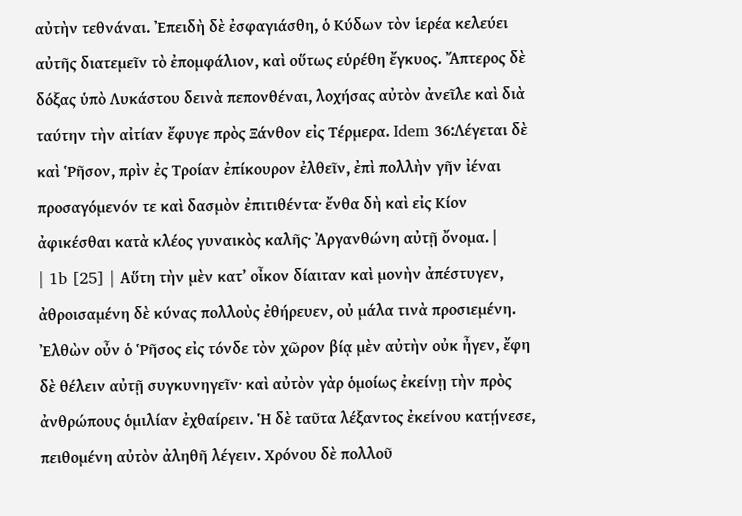αὐτὴν τεθνάναι. Ἐπειδὴ δὲ ἐσφαγιάσθη, ὁ Κύδων τὸν ἱερέα κελεύει αὐτῆς διατεμεῖν τὸ ἐπομφάλιον, καὶ οὕτως εὑρέθη ἔγκυος. Ἄπτερος δὲ δόξας ὑπὸ Λυκάστου δεινὰ πεπονθέναι, λοχήσας αὐτὸν ἀνεῖλε καὶ διὰ ταύτην τὴν αἰτίαν ἔφυγε πρὸς Ξάνθον εἰς Τέρμερα. Idem 36:Λέγεται δὲ καὶ Ῥῆσον, πρὶν ἐς Τροίαν ἐπίκουρον ἐλθεῖν, ἐπὶ πολλὴν γῆν ἰέναι προσαγόμενόν τε καὶ δασμὸν ἐπιτιθέντα· ἔνθα δὴ καὶ εἰς Κίον ἀφικέσθαι κατὰ κλέος γυναικὸς καλῆς· Ἀργανθώνη αὐτῇ ὄνομα. |
| 1b [25] | Αὕτη τὴν μὲν κατ’ οἶκον δίαιταν καὶ μονὴν ἀπέστυγεν, ἀθροισαμένη δὲ κύνας πολλοὺς ἐθήρευεν, οὐ μάλα τινὰ προσιεμένη. Ἐλθὼν οὖν ὁ Ῥῆσος εἰς τόνδε τὸν χῶρον βίᾳ μὲν αὐτὴν οὐκ ἦγεν, ἔφη δὲ θέλειν αὐτῇ συγκυνηγεῖν· καὶ αὐτὸν γὰρ ὁμοίως ἐκείνῃ τὴν πρὸς ἀνθρώπους ὁμιλίαν ἐχθαίρειν. Ἡ δὲ ταῦτα λέξαντος ἐκείνου κατῄνεσε, πειθομένη αὐτὸν ἀληθῆ λέγειν. Χρόνου δὲ πολλοῦ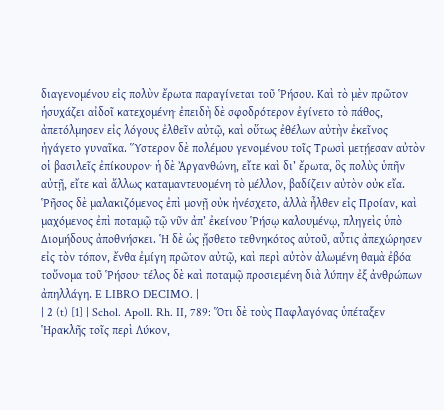διαγενομένου εἰς πολὺν ἔρωτα παραγίνεται τοῦ Ῥήσου. Καὶ τὸ μὲν πρῶτον ἡσυχάζει αἰδοῖ κατεχομένη· ἐπειδὴ δὲ σφοδρότερον ἐγίνετο τὸ πάθος, ἀπετόλμησεν εἰς λόγους ἐλθεῖν αὐτῷ, καὶ οὕτως ἐθέλων αὐτὴν ἐκεῖνος ἠγάγετο γυναῖκα. Ὕστερον δὲ πολέμου γενομένου τοῖς Τρωσὶ μετῄεσαν αὐτὸν οἱ βασιλεῖς ἐπίκουρον· ἡ δὲ Ἀργανθώνη, εἴτε καὶ δι’ ἔρωτα, ὃς πολὺς ὑπῆν αὐτῇ, εἴτε καὶ ἄλλως καταμαντευομένη τὸ μέλλον, βαδίζειν αὐτὸν οὐκ εἴα. Ῥῆσος δὲ μαλακιζόμενος ἐπὶ μονῇ οὐκ ἠνέσχετο, ἀλλὰ ἦλθεν εἰς Προίαν, καὶ μαχόμενος ἐπὶ ποταμῷ τῷ νῦν ἀπ’ ἐκείνου Ῥήσῳ καλουμένῳ, πληγεὶς ὑπὸ Διομήδους ἀποθνήσκει. Ἡ δὲ ὡς ᾔσθετο τεθνηκότος αὐτοῦ, αὖτις ἀπεχώρησεν εἰς τὸν τόπον, ἔνθα ἐμίγη πρῶτον αὐτῷ, καὶ περὶ αὐτὸν ἀλωμένη θαμὰ ἐβόα τοὔνομα τοῦ Ῥήσου· τέλος δὲ καὶ ποταμῷ προσιεμένη διὰ λύπην ἐξ ἀνθρώπων ἀπηλλάγη. E LIBRO DECIMO. |
| 2 (t) [1] | Schol. Apoll. Rh. II, 789: Ὅτι δὲ τοὺς Παφλαγόνας ὑπέταξεν Ἡρακλῆς τοῖς περὶ Λύκον,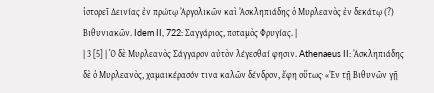ἱστορεῖ Δεινίας ἐν πρώτῳ Ἀργολικῶν καὶ Ἀσκληπιάδης ὁ Μυρλεανὸς ἐν δεκάτῳ (?) Βιθυνιακῶν. Idem II, 722: Σαγγάριος, ποταμὸς Φρυγίας. |
| 3 [5] | Ὁ δὲ Μυρλεανὸς Σάγγαρον αὐτὸν λέγεσθαί φησιν. Athenaeus II: Ἀσκληπιάδης δὲ ὁ Μυρλεανὸς, χαμαικέρασόν τινα καλῶν δένδρον, ἔφη οὕτως· «Ἐν τῇ Βιθυνῶν γῇ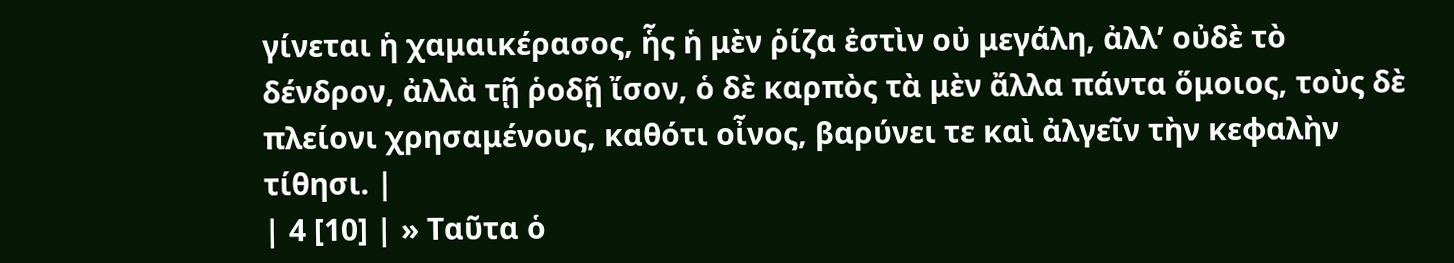γίνεται ἡ χαμαικέρασος, ἧς ἡ μὲν ῥίζα ἐστὶν οὐ μεγάλη, ἀλλ’ οὐδὲ τὸ δένδρον, ἀλλὰ τῇ ῥοδῇ ἴσον, ὁ δὲ καρπὸς τὰ μὲν ἄλλα πάντα ὅμοιος, τοὺς δὲ πλείονι χρησαμένους, καθότι οἶνος, βαρύνει τε καὶ ἀλγεῖν τὴν κεφαλὴν τίθησι. |
| 4 [10] | » Ταῦτα ὁ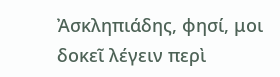Ἀσκληπιάδης, φησί, μοι δοκεῖ λέγειν περὶ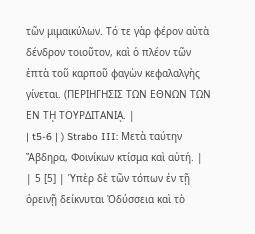τῶν μιμαικύλων. Τό τε γὰρ φέρον αὐτὰ δένδρον τοιοῦτον, καὶ ὁ πλέον τῶν ἑπτὰ τοῦ καρποῦ φαγὼν κεφαλαλγὴς γίνεται. (ΠΕΡΙΗΓΗΣΙΣ ΤΩΝ ΕΘΝΩΝ ΤΩΝ ΕΝ Τῌ ΤΟΥΡΔΙΤΑΝΙᾼ. |
| t5-6 | ) Strabo III: Μετὰ ταύτην Ἄβδηρα, Φοινίκων κτίσμα καὶ αὐτή. |
| 5 [5] | Ὑπὲρ δὲ τῶν τόπων ἐν τῇ ὀρεινῇ δείκνυται Ὀδύσσεια καὶ τὸ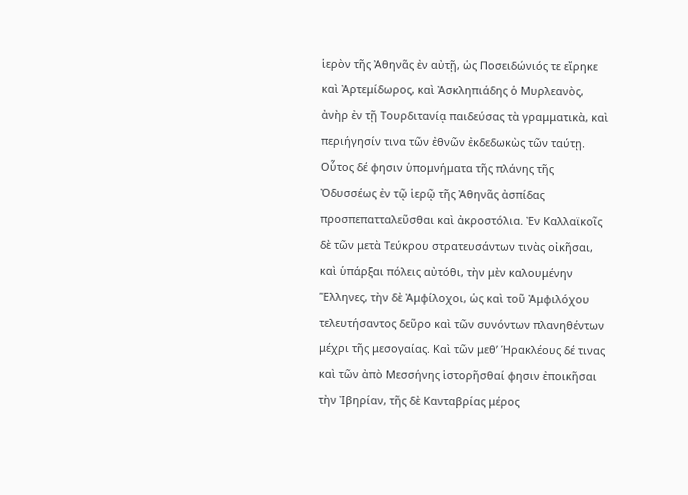ἱερὸν τῆς Ἀθηνᾶς ἐν αὐτῇ, ὡς Ποσειδώνιός τε εἴρηκε καὶ Ἀρτεμίδωρος, καὶ Ἀσκληπιάδης ὁ Μυρλεανὸς, ἀνὴρ ἐν τῇ Τουρδιτανίᾳ παιδεύσας τὰ γραμματικὰ, καὶ περιήγησίν τινα τῶν ἐθνῶν ἐκδεδωκὼς τῶν ταύτῃ. Οὗτος δέ φησιν ὑπομνήματα τῆς πλάνης τῆς Ὀδυσσέως ἐν τῷ ἱερῷ τῆς Ἀθηνᾶς ἀσπίδας προσπεπατταλεῦσθαι καὶ ἀκροστόλια. Ἐν Καλλαϊκοῖς δὲ τῶν μετὰ Τεύκρου στρατευσάντων τινὰς οἰκῆσαι, καὶ ὑπάρξαι πόλεις αὐτόθι, τὴν μὲν καλουμένην Ἕλληνες, τὴν δὲ Ἀμφίλοχοι, ὡς καὶ τοῦ Ἀμφιλόχου τελευτήσαντος δεῦρο καὶ τῶν συνόντων πλανηθέντων μέχρι τῆς μεσογαίας. Καὶ τῶν μεθ’ Ἡρακλέους δέ τινας καὶ τῶν ἀπὸ Μεσσήνης ἱστορῆσθαί φησιν ἐποικῆσαι τὴν Ἰβηρίαν, τῆς δὲ Κανταβρίας μέρος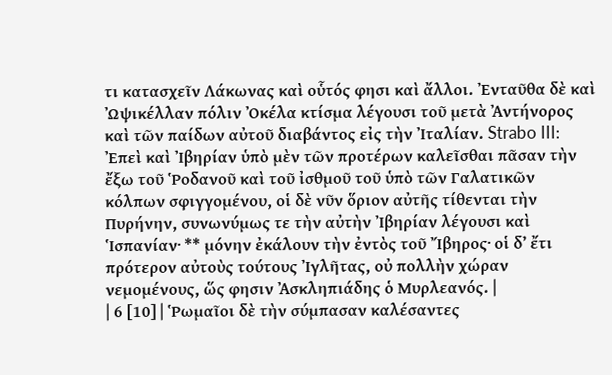τι κατασχεῖν Λάκωνας καὶ οὗτός φησι καὶ ἄλλοι. Ἐνταῦθα δὲ καὶ Ὠψικέλλαν πόλιν Ὀκέλα κτίσμα λέγουσι τοῦ μετὰ Ἀντήνορος καὶ τῶν παίδων αὐτοῦ διαβάντος εἰς τὴν Ἰταλίαν. Strabo III: Ἐπεὶ καὶ Ἰβηρίαν ὑπὸ μὲν τῶν προτέρων καλεῖσθαι πᾶσαν τὴν ἔξω τοῦ Ῥοδανοῦ καὶ τοῦ ἰσθμοῦ τοῦ ὑπὸ τῶν Γαλατικῶν κόλπων σφιγγομένου, οἱ δὲ νῦν ὅριον αὐτῆς τίθενται τὴν Πυρήνην, συνωνύμως τε τὴν αὐτὴν Ἰβηρίαν λέγουσι καὶ Ἱσπανίαν· ** μόνην ἐκάλουν τὴν ἐντὸς τοῦ Ἴβηρος· οἱ δ’ ἔτι πρότερον αὐτοὺς τούτους Ἰγλῆτας, οὐ πολλὴν χώραν νεμομένους, ὥς φησιν Ἀσκληπιάδης ὁ Μυρλεανός. |
| 6 [10] | Ῥωμαῖοι δὲ τὴν σύμπασαν καλέσαντες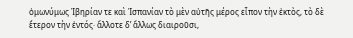ὁμωνύμως Ἰβηρίαν τε καὶ Ἱσπανίαν τὸ μὲν αὐτῆς μέρος εἶπον τὴν ἐκτὸς, τὸ δὲ ἕτερον τὴν ἐντός· ἄλλοτε δ’ ἄλλως διαιροῦσι,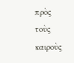πρὸς τοὺς καιροὺς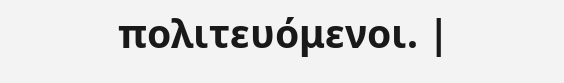πολιτευόμενοι. |